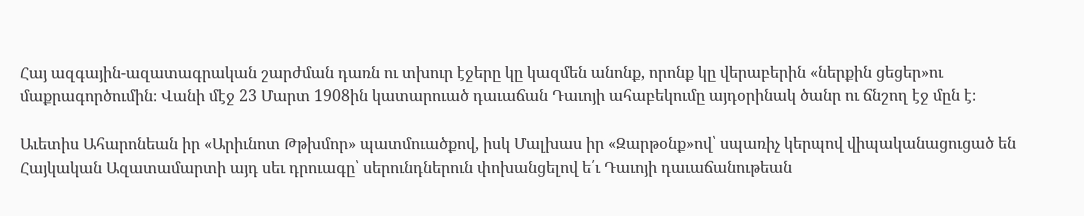Հայ ազգային-ազատագրական շարժման դառն ու տխուր էջերը կը կազմեն անոնք, որոնք կը վերաբերին «ներքին ցեցեր»ու մաքրագործումին։ Վանի մէջ 23 Մարտ 1908ին կատարուած դաւաճան Դաւոյի ահաբեկումը այդօրինակ ծանր ու ճնշող էջ մըն է։

Աւետիս Ահարոնեան իր «Արիւնոտ Թթխմոր» պատմուածքով, իսկ Մալխաս իր «Զարթօնք»ով՝ սպառիչ կերպով վիպականացուցած են Հայկական Ազատամարտի այդ սեւ դրուագը՝ սերունդներուն փոխանցելով ե՛ւ Դաւոյի դաւաճանութեան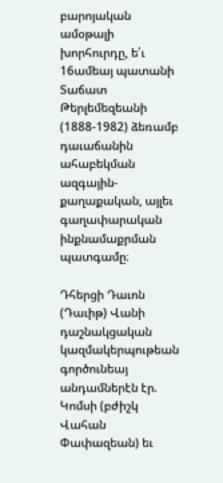բարոյական ամօթալի խորհուրդը, ե՛ւ 16ամեայ պատանի Տաճատ Թերլեմեզեանի (1888-1982) ձեռամբ դաւաճանին ահաբեկման ազգային-քաղաքական, այլեւ գաղափարական ինքնամաքրման պատգամը։

Դհերցի Դաւոն (Դաւիթ) Վանի դաշնակցական կազմակերպութեան գործունեայ անդամներէն էր. Կոմսի (բժիշկ Վահան Փափազեան) եւ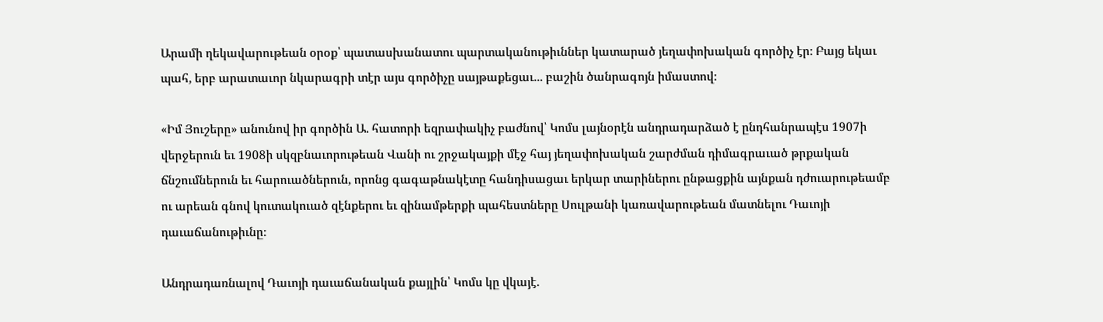Արամի ղեկավարութեան օրօք՝ պատասխանատու պարտականութիւններ կատարած յեղափոխական գործիչ էր։ Բայց եկաւ պահ, երբ արատաւոր նկարագրի տէր այս գործիչը սայթաքեցաւ... բաշին ծանրագոյն իմաստով։

«Իմ Յուշերը» անունով իր գործին Ա. հատորի եզրափակիչ բաժնով՝ Կոմս լայնօրէն անդրադարձած է ընդհանրապէս 1907ի վերջերուն եւ 1908ի սկզբնաւորութեան Վանի ու շրջակայքի մէջ հայ յեղափոխական շարժման դիմագրաւած թրքական ճնշումներուն եւ հարուածներուն, որոնց գագաթնակէտը հանդիսացաւ երկար տարիներու ընթացքին այնքան դժուարութեամբ ու արեան գնով կուտակուած զէնքերու եւ զինամթերքի պահեստները Սուլթանի կառավարութեան մատնելու Դաւոյի դաւաճանութիւնը։

Անդրադառնալով Դաւոյի դաւաճանական քայլին՝ Կոմս կը վկայէ.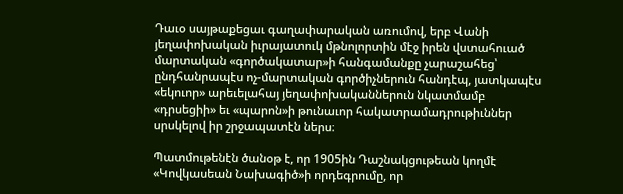Դաւօ սայթաքեցաւ գաղափարական առումով, երբ Վանի յեղափոխական իւրայատուկ մթնոլորտին մէջ իրեն վստահուած մարտական «գործակատար»ի հանգամանքը չարաշահեց՝ ընդհանրապէս ոչ-մարտական գործիչներուն հանդէպ, յատկապէս «եկուոր» արեւելահայ յեղափոխականներուն նկատմամբ «դրսեցիի» եւ «պարոն»ի թունաւոր հակատրամադրութիւններ սրսկելով իր շրջապատէն ներս։

Պատմութենէն ծանօթ է, որ 1905ին Դաշնակցութեան կողմէ «Կովկասեան Նախագիծ»ի որդեգրումը, որ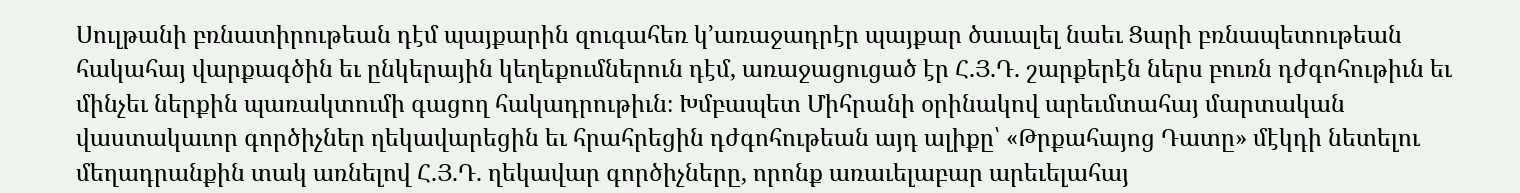Սուլթանի բռնատիրութեան դէմ պայքարին զուգահեռ կ’առաջադրէր պայքար ծաւալել նաեւ Ցարի բռնապետութեան հակահայ վարքագծին եւ ընկերային կեղեքումներուն դէմ, առաջացուցած էր Հ.Յ.Դ. շարքերէն ներս բուռն դժգոհութիւն եւ մինչեւ ներքին պառակտումի գացող հակադրութիւն։ Խմբապետ Միհրանի օրինակով արեւմտահայ մարտական վաստակաւոր գործիչներ ղեկավարեցին եւ հրահրեցին դժգոհութեան այդ ալիքը՝ «Թրքահայոց Դատը» մէկդի նետելու մեղադրանքին տակ առնելով Հ.Յ.Դ. ղեկավար գործիչները, որոնք առաւելաբար արեւելահայ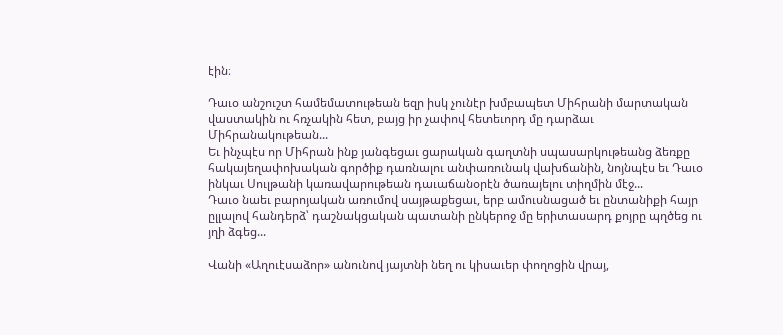էին։

Դաւօ անշուշտ համեմատութեան եզր իսկ չունէր խմբապետ Միհրանի մարտական վաստակին ու հռչակին հետ, բայց իր չափով հետեւորդ մը դարձաւ Միհրանակութեան...
Եւ ինչպէս որ Միհրան ինք յանգեցաւ ցարական գաղտնի սպասարկութեանց ձեռքը հակայեղափոխական գործիք դառնալու անփառունակ վախճանին, նոյնպէս եւ Դաւօ ինկաւ Սուլթանի կառավարութեան դաւաճանօրէն ծառայելու տիղմին մէջ...
Դաւօ նաեւ բարոյական առումով սայթաքեցաւ, երբ ամուսնացած եւ ընտանիքի հայր ըլլալով հանդերձ՝ դաշնակցական պատանի ընկերոջ մը երիտասարդ քոյրը պղծեց ու յղի ձգեց...

Վանի «Աղուէսաձոր» անունով յայտնի նեղ ու կիսաւեր փողոցին վրայ,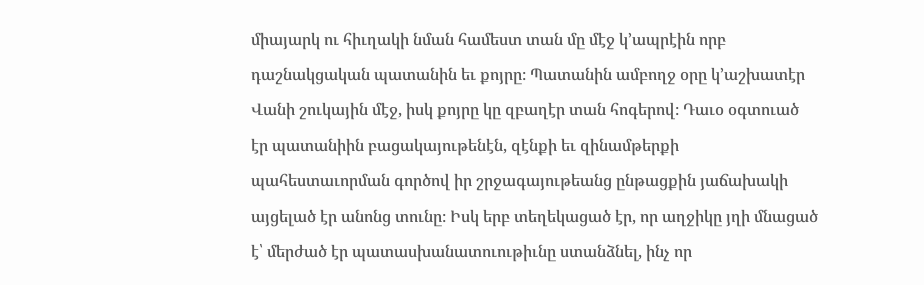միայարկ ու հիւղակի նման համեստ տան մը մէջ կ’ապրէին որբ դաշնակցական պատանին եւ քոյրը։ Պատանին ամբողջ օրը կ’աշխատէր Վանի շուկային մէջ, իսկ քոյրը կը զբաղէր տան հոգերով։ Դաւօ օգտուած էր պատանիին բացակայութենէն, զէնքի եւ զինամթերքի պահեստաւորման գործով իր շրջագայութեանց ընթացքին յաճախակի այցելած էր անոնց տունը։ Իսկ երբ տեղեկացած էր, որ աղջիկը յղի մնացած է՝ մերժած էր պատասխանատուութիւնը ստանձնել, ինչ որ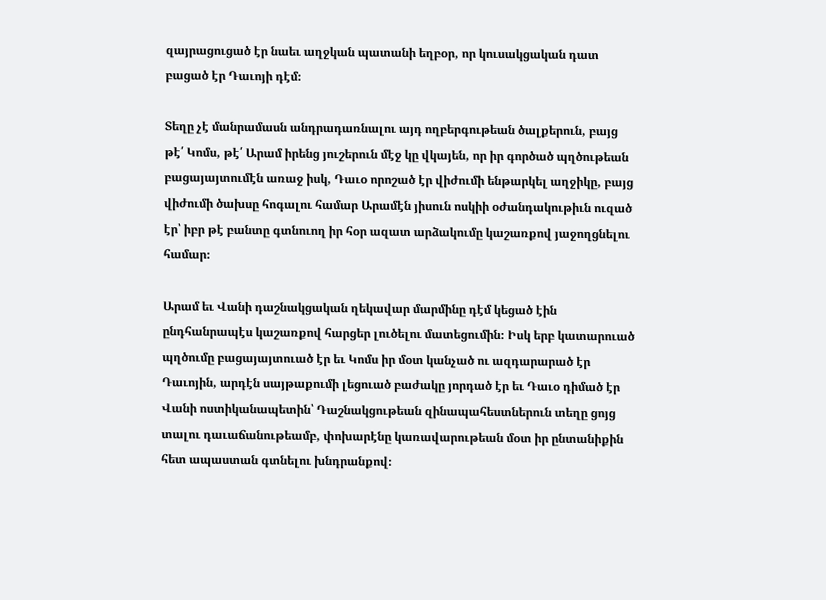զայրացուցած էր նաեւ աղջկան պատանի եղբօր, որ կուսակցական դատ բացած էր Դաւոյի դէմ։

Տեղը չէ մանրամասն անդրադառնալու այդ ողբերգութեան ծալքերուն, բայց թէ՛ Կոմս, թէ՛ Արամ իրենց յուշերուն մէջ կը վկայեն, որ իր գործած պղծութեան բացայայտումէն առաջ իսկ, Դաւօ որոշած էր վիժումի ենթարկել աղջիկը, բայց վիժումի ծախսը հոգալու համար Արամէն յիսուն ոսկիի օժանդակութիւն ուզած էր՝ իբր թէ բանտը գտնուող իր հօր ազատ արձակումը կաշառքով յաջողցնելու համար։

Արամ եւ Վանի դաշնակցական ղեկավար մարմինը դէմ կեցած էին ընդհանրապէս կաշառքով հարցեր լուծելու մատեցումին։ Իսկ երբ կատարուած պղծումը բացայայտուած էր եւ Կոմս իր մօտ կանչած ու ազդարարած էր Դաւոյին, արդէն սայթաքումի լեցուած բաժակը յորդած էր եւ Դաւօ դիմած էր Վանի ոստիկանապետին՝ Դաշնակցութեան զինապահեստներուն տեղը ցոյց տալու դաւաճանութեամբ, փոխարէնը կառավարութեան մօտ իր ընտանիքին հետ ապաստան գտնելու խնդրանքով։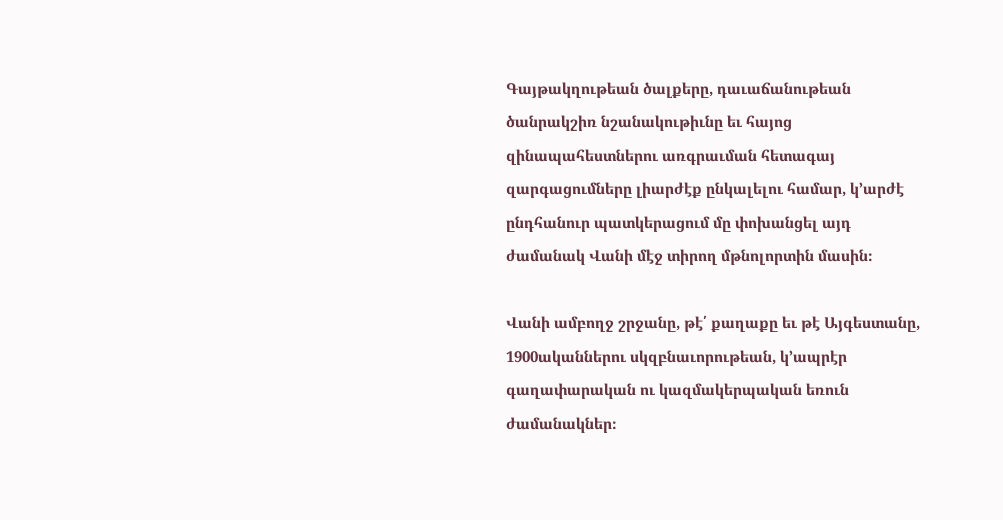Գայթակղութեան ծալքերը, դաւաճանութեան ծանրակշիռ նշանակութիւնը եւ հայոց զինապահեստներու առգրաւման հետագայ զարգացումները լիարժէք ընկալելու համար, կ’արժէ ընդհանուր պատկերացում մը փոխանցել այդ ժամանակ Վանի մէջ տիրող մթնոլորտին մասին։

Վանի ամբողջ շրջանը, թէ՛ քաղաքը եւ թէ Այգեստանը, 1900ականներու սկզբնաւորութեան, կ’ապրէր գաղափարական ու կազմակերպական եռուն ժամանակներ։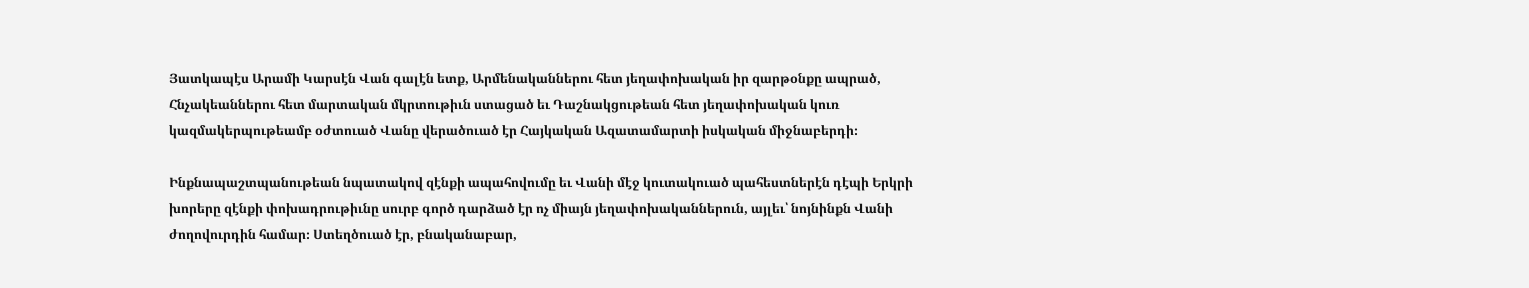Յատկապէս Արամի Կարսէն Վան գալէն ետք, Արմենականներու հետ յեղափոխական իր զարթօնքը ապրած, Հնչակեաններու հետ մարտական մկրտութիւն ստացած եւ Դաշնակցութեան հետ յեղափոխական կուռ կազմակերպութեամբ օժտուած Վանը վերածուած էր Հայկական Ազատամարտի իսկական միջնաբերդի։

Ինքնապաշտպանութեան նպատակով զէնքի ապահովումը եւ Վանի մէջ կուտակուած պահեստներէն դէպի Երկրի խորերը զէնքի փոխադրութիւնը սուրբ գործ դարձած էր ոչ միայն յեղափոխականներուն, այլեւ՝ նոյնինքն Վանի ժողովուրդին համար։ Ստեղծուած էր, բնականաբար,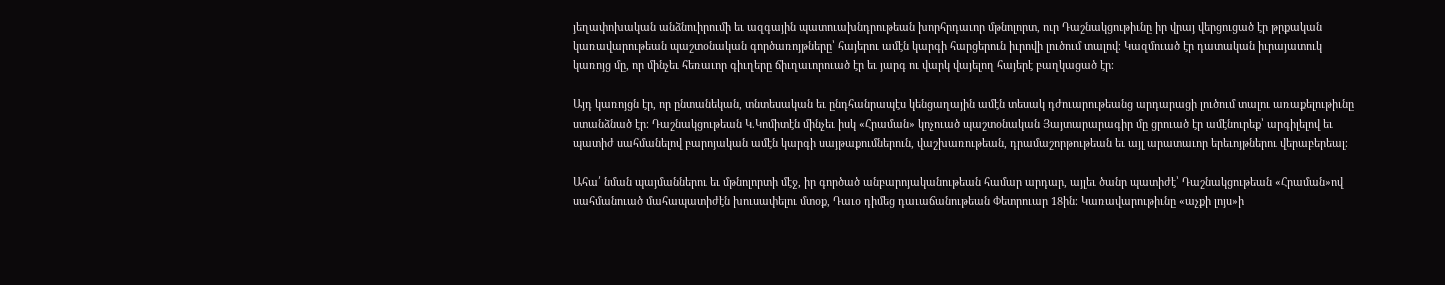յեղափոխական անձնուիրումի եւ ազգային պատուախնդրութեան խորհրդաւոր մթնոլորտ, ուր Դաշնակցութիւնը իր վրայ վերցուցած էր թրքական կառավարութեան պաշտօնական գործառոյթները՝ հայերու ամէն կարգի հարցերուն իւրովի լուծում տալով։ Կազմուած էր դատական իւրայատուկ կառոյց մը, որ մինչեւ հեռաւոր գիւղերը ճիւղաւորուած էր եւ յարգ ու վարկ վայելող հայերէ բաղկացած էր։

Այդ կառոյցն էր, որ ընտանեկան, տնտեսական եւ ընդհանրապէս կենցաղային ամէն տեսակ դժուարութեանց արդարացի լուծում տալու առաքելութիւնը ստանձնած էր։ Դաշնակցութեան Կ.Կոմիտէն մինչեւ իսկ «Հրաման» կոչուած պաշտօնական Յայտարարագիր մը ցրուած էր ամէնուրեք՝ արգիլելով եւ պատիժ սահմանելով բարոյական ամէն կարգի սայթաքումներուն, վաշխառութեան, դրամաշորթութեան եւ այլ արատաւոր երեւոյթներու վերաբերեալ։

Ահա՛ նման պայմաններու եւ մթնոլորտի մէջ, իր գործած անբարոյականութեան համար արդար, այլեւ ծանր պատիժէ՝ Դաշնակցութեան «Հրաման»ով սահմանուած մահապատիժէն խուսափելու մտօք, Դաւօ դիմեց դաւաճանութեան Փետրուար 18ին։ Կառավարութիւնը «աչքի լոյս»ի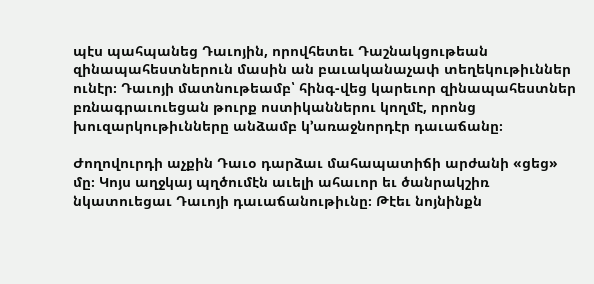պէս պահպանեց Դաւոյին, որովհետեւ Դաշնակցութեան զինապահեստներուն մասին ան բաւականաչափ տեղեկութիւններ ունէր։ Դաւոյի մատնութեամբ՝ հինգ-վեց կարեւոր զինապահեստներ բռնագրաւուեցան թուրք ոստիկաններու կողմէ, որոնց խուզարկութիւնները անձամբ կ’առաջնորդէր դաւաճանը։

Ժողովուրդի աչքին Դաւօ դարձաւ մահապատիճի արժանի «ցեց» մը։ Կոյս աղջկայ պղծումէն աւելի ահաւոր եւ ծանրակշիռ նկատուեցաւ Դաւոյի դաւաճանութիւնը։ Թէեւ նոյնինքն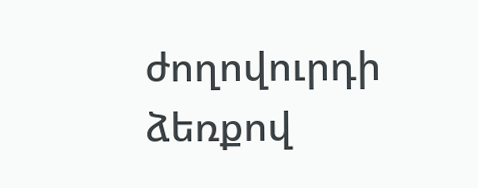ժողովուրդի ձեռքով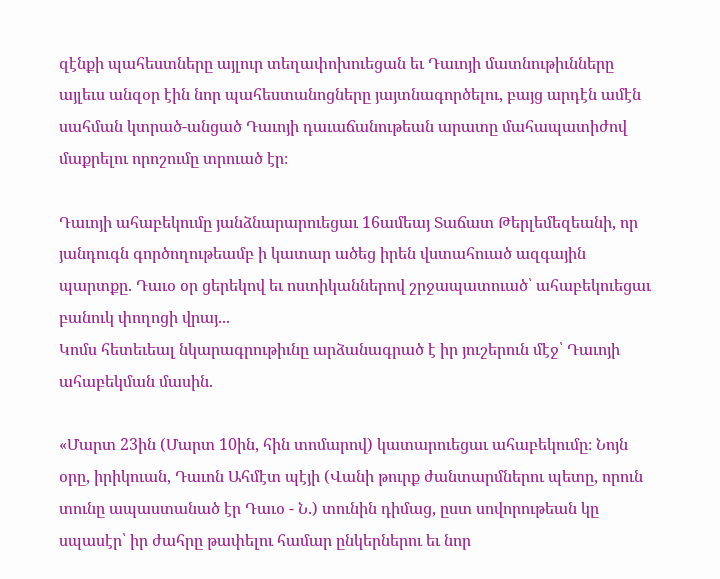զէնքի պահեստները այլուր տեղափոխուեցան եւ Դաւոյի մատնութիւնները այլեւս անզօր էին նոր պահեստանոցները յայտնագործելու, բայց արդէն ամէն սահման կտրած-անցած Դաւոյի դաւաճանութեան արատը մահապատիժով մաքրելու որոշումը տրուած էր։

Դաւոյի ահաբեկումը յանձնարարուեցաւ 16ամեայ Տաճատ Թերլեմեզեանի, որ յանդուգն գործողութեամբ ի կատար ածեց իրեն վստահուած ազգային պարտքը. Դաւօ օր ցերեկով եւ ոստիկաններով շրջապատուած՝ ահաբեկուեցաւ բանուկ փողոցի վրայ...
Կոմս հետեւեալ նկարագրութիւնը արձանագրած է իր յուշերուն մէջ՝ Դաւոյի ահաբեկման մասին.

«Մարտ 23ին (Մարտ 10ին, հին տոմարով) կատարուեցաւ ահաբեկումը։ Նոյն օրը, իրիկուան, Դաւոն Ահմէտ պէյի (Վանի թուրք ժանտարմներու պետը, որուն տունը ապաստանած էր Դաւօ - Ն.) տունին դիմաց, ըստ սովորութեան կը սպասէր՝ իր ժահրը թափելու համար ընկերներու եւ նոր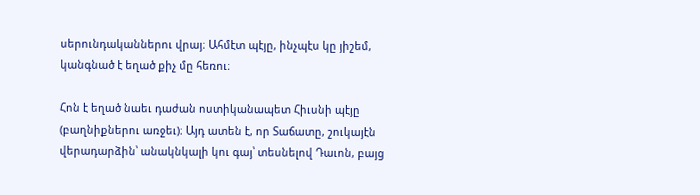սերունդականներու վրայ։ Ահմէտ պէյը, ինչպէս կը յիշեմ, կանգնած է եղած քիչ մը հեռու։

Հոն է եղած նաեւ դաժան ոստիկանապետ Հիւսնի պէյը (բաղնիքներու առջեւ)։ Այդ ատեն է, որ Տաճատը, շուկայէն վերադարձին՝ անակնկալի կու գայ՝ տեսնելով Դաւոն, բայց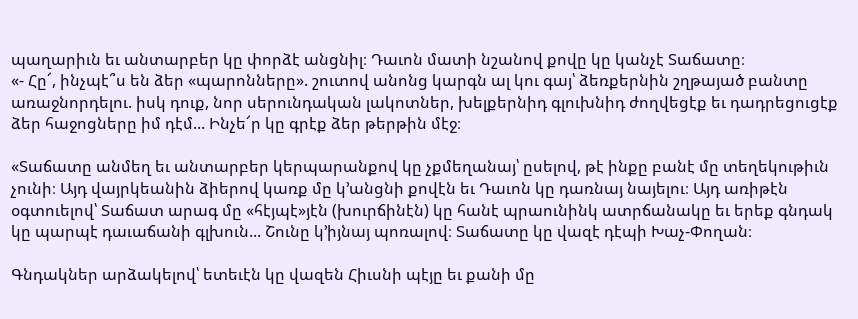պաղարիւն եւ անտարբեր կը փորձէ անցնիլ։ Դաւոն մատի նշանով քովը կը կանչէ Տաճատը։
«- Հը՜, ինչպէ՞ս են ձեր «պարոնները». շուտով անոնց կարգն ալ կու գայ՝ ձեռքերնին շղթայած բանտը առաջնորդելու. իսկ դուք, նոր սերունդական լակոտներ, խելքերնիդ գլուխնիդ ժողվեցէք եւ դադրեցուցէք ձեր հաջոցները իմ դէմ... Ինչե՜ր կը գրէք ձեր թերթին մէջ։

«Տաճատը անմեղ եւ անտարբեր կերպարանքով կը չքմեղանայ՝ ըսելով, թէ ինքը բանէ մը տեղեկութիւն չունի։ Այդ վայրկեանին ձիերով կառք մը կ’անցնի քովէն եւ Դաւոն կը դառնայ նայելու։ Այդ առիթէն օգտուելով՝ Տաճատ արագ մը «հէյպէ»յէն (խուրճինէն) կը հանէ պրաունինկ ատրճանակը եւ երեք գնդակ կը պարպէ դաւաճանի գլխուն... Շունը կ’իյնայ պոռալով։ Տաճատը կը վազէ դէպի Խաչ-Փողան։

Գնդակներ արձակելով՝ ետեւէն կը վազեն Հիւսնի պէյը եւ քանի մը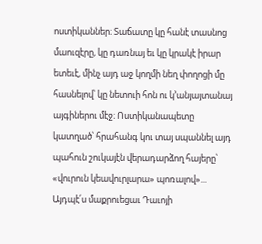ոստիկաններ։ Տաճատը կը հանէ տասնոց մաուզէրը, կը դառնայ եւ կը կրակէ իրար ետեւէ, մինչ այդ աջ կողմի նեղ փողոցի մը հասնելով՝ կը նետուի հոն ու կ’անյայտանայ այգիներու մէջ։ Ոստիկանապետը կատղած՝ հրահանգ կու տայ սպաննել այդ պահուն շուկայէն վերադարձող հայերը՝ «վուրուն կեավուրլարա» պոռալով»...
Այդպէ՛ս մաքրուեցաւ Դաւոյի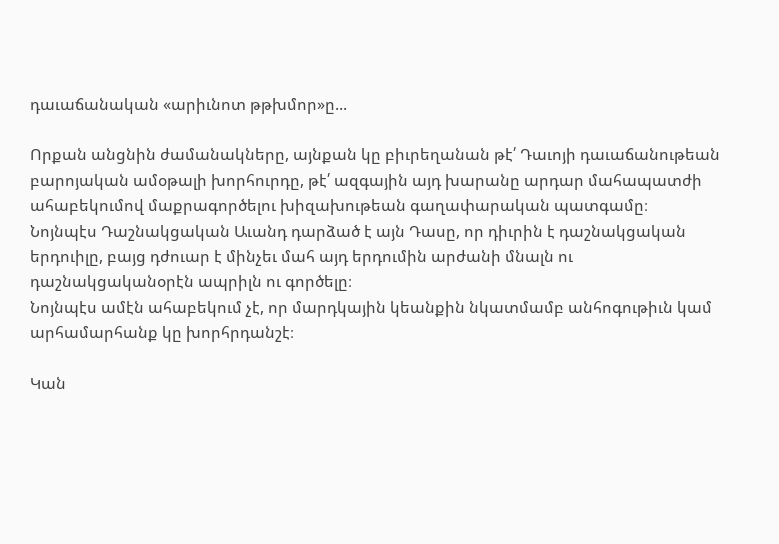դաւաճանական «արիւնոտ թթխմոր»ը...

Որքան անցնին ժամանակները, այնքան կը բիւրեղանան թէ՛ Դաւոյի դաւաճանութեան բարոյական ամօթալի խորհուրդը, թէ՛ ազգային այդ խարանը արդար մահապատժի ահաբեկումով մաքրագործելու խիզախութեան գաղափարական պատգամը։
Նոյնպէս Դաշնակցական Աւանդ դարձած է այն Դասը, որ դիւրին է դաշնակցական երդուիլը, բայց դժուար է մինչեւ մահ այդ երդումին արժանի մնալն ու դաշնակցականօրէն ապրիլն ու գործելը։
Նոյնպէս ամէն ահաբեկում չէ, որ մարդկային կեանքին նկատմամբ անհոգութիւն կամ արհամարհանք կը խորհրդանշէ։

Կան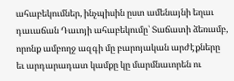ահաբեկումներ, ինչպիսին ըստ ամենայնի եղաւ դաւաճան Դաւոյի ահաբեկումը՝ Տաճատի ձեռամբ, որոնք ամբողջ ազգի մը բարոյական արժէքները եւ արդարադատ կամքը կը մարմնաւորեն ու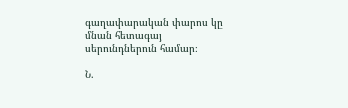գաղափարական փարոս կը մնան հետագայ սերունդներուն համար։

Ն.